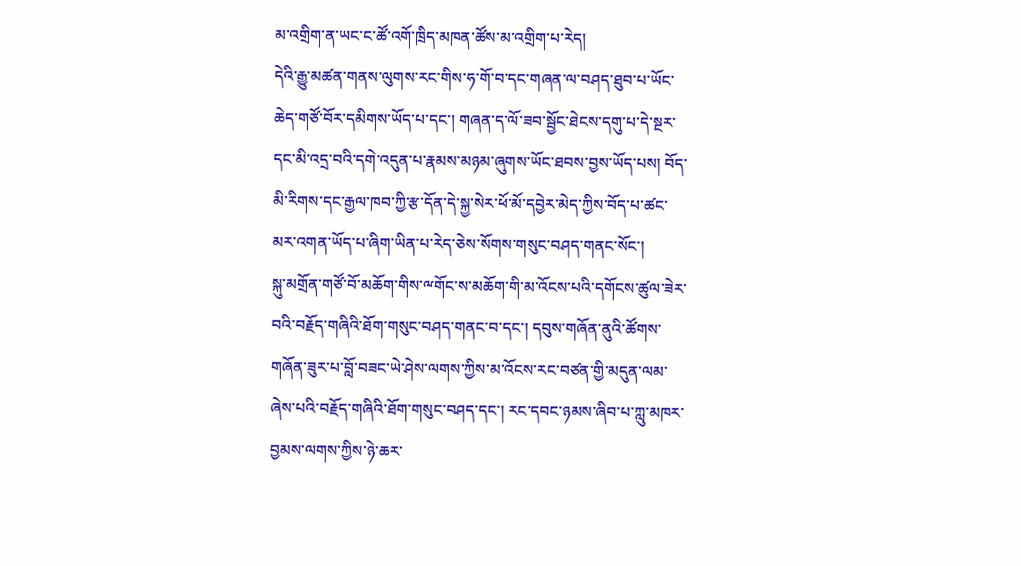མ་འགྲིག་ན་ཡང་ང་ཚོ་འགོ་ཁྲིད་མཁན་ཚོས་མ་འགྲིག་པ་རེད།
དེའི་རྒྱུ་མཚན་གནས་ལུགས་རང་གིས་ཧ་གོ་བ་དང་གཞན་ལ་བཤད་ཐུབ་པ་ཡོང་ཆེད་གཙོ་བོར་དམིགས་ཡོད་པ་དང་། གཞན་ད་ལོ་ཟབ་སྦྱོང་ཐེངས་དགུ་པ་དེ་སྔར་དང་མི་འདྲ་བའི་དགེ་འདུན་པ་རྣམས་མཉམ་ཞུགས་ཡོང་ཐབས་བྱས་ཡོད་པས། བོད་མི་རིགས་དང་རྒྱལ་ཁབ་ཀྱི་རྩ་དོན་དེ་སྐྱ་སེར་ཕོ་མོ་དབྱེར་མེད་ཀྱིས་བོད་པ་ཚང་མར་འགན་ཡོད་པ་ཞིག་ཡིན་པ་རེད་ཅེས་སོགས་གསུང་བཤད་གནང་སོང་།
སྐུ་མགྲོན་གཙོ་བོ་མཆོག་གིས་ྋགོང་ས་མཆོག་གི་མ་འོངས་པའི་དགོངས་ཚུལ་ཟེར་བའི་བརྗོད་གཞིའི་ཐོག་གསུང་བཤད་གནང་བ་དང་། དབུས་གཞོན་ནུའི་ཚོགས་གཞོན་ཟུར་པ་བློ་བཟང་ཡེ་ཤེས་ལགས་ཀྱིས་མ་འོངས་རང་བཙན་གྱི་མདུན་ལམ་ཞེས་པའི་བརྗོད་གཞིའི་ཐོག་གསུང་བཤད་དང་། རང་དབང་ཉམས་ཞིབ་པ་ཀླུ་མཁར་བྱམས་ལགས་ཀྱིས་ཉེ་ཆར་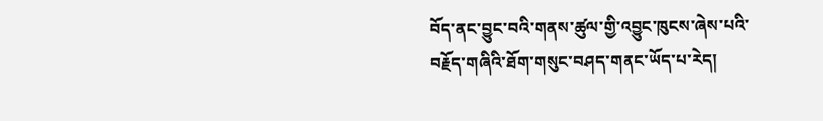བོད་ནང་བྱུང་བའི་གནས་ཚུལ་གྱི་འབྱུང་ཁུངས་ཞེས་པའི་བརྗོད་གཞིའི་ཐོག་གསུང་བཤད་གནང་ཡོད་པ་རེད།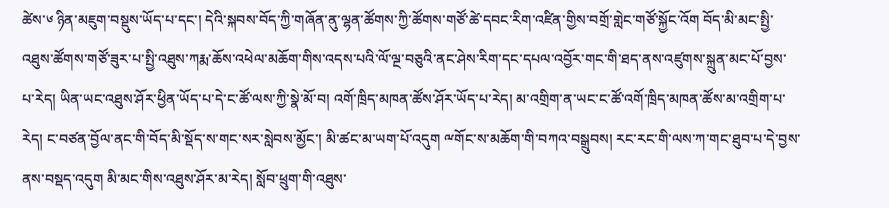ཚེས་༦ ཉིན་མཇུག་བསྡུས་ཡོད་པ་དང་། དེའི་སྐབས་བོད་ཀྱི་གཞོན་ནུ་ལྷན་ཚོགས་ཀྱི་ཚོགས་གཙོ་ཚེ་དབང་རིག་འཛིན་གྱིས་བགྲོ་གླེང་གཙོ་སྐྱོང་འོག བོད་མི་མང་སྤྱི་འཐུས་ཚོགས་གཙོ་ཟུར་པ་སྤྱི་འཐུས་ཀརྨ་ཆོས་འཕེལ་མཆོག་གིས་འདས་པའི་ལོ་ལྔ་བཅུའི་ནང་ཤེས་རིག་དང་དཔལ་འབྱོར་གང་གི་ཐད་ནས་འཛུགས་སྐྲུན་མང་པོ་བྱས་པ་རེད། ཡིན་ཡང་འཐུས་ཤོར་ཕྱིན་ཡོད་པ་དེ་ང་ཚོ་ལས་ཀྱི་སྣེ་མོ་བ། འགོ་ཁྲིད་མཁན་ཚོས་ཤོར་ཡོད་པ་རེད། མ་འགྲིག་ན་ཡང་ང་ཚོ་འགོ་ཁྲིད་མཁན་ཚོས་མ་འགྲིག་པ་རེད། ང་བཙན་བྱོལ་ནང་གི་བོད་མི་སྡོད་ས་གང་སར་སླེབས་མྱོང་། མི་ཚང་མ་ཡག་པོ་འདུག ྋགོང་ས་མཆོག་གི་བཀའ་བསྒྲུབས། རང་རང་གི་ལས་ཀ་གང་ཐུབ་པ་དེ་བྱས་ནས་བསྡད་འདུག མི་མང་གིས་འཐུས་ཤོར་མ་རེད། སློབ་ཕྲུག་གི་འཐུས་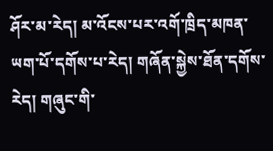ཤོར་མ་རེད། མ་འོངས་པར་འགོ་ཁྲིད་མཁན་ཡག་པོ་དགོས་པ་རེད། གཞོན་སྐྱེས་ཐོན་དགོས་རེད། གཞུང་གི་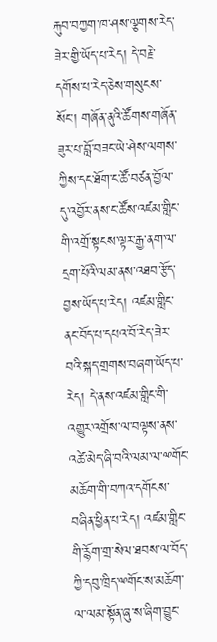རྐུབ་བཀྱག་ཁ་ཤས་ལྕགས་རེད་ཟེར་གྱི་ཡོད་པ་རེད། དེ་བརྗེ་དགོས་པ་རེད་ཅེས་གསུངས་སོང་། གཞོན་ནུའི་ཚོགས་གཞོན་ཟུར་པ་བློ་བཟང་ཡེ་ཤེས་ལགས་ཀྱིས་དང་ཐོག་ང་ཚོ་བཙན་བྱོལ་དུ་འབྱོར་ནས་ང་ཚོས་འཛམ་གླིང་གི་འགྲོ་སྟངས་ལྟར་རྒྱ་ནག་ལ་དྲག་པོའི་ལམ་ནས་འཐབ་རྩོད་བྱས་ཡོད་པ་རེད། འཛམ་གླིང་ནང་བོད་པ་དཔའ་བོ་རེད་ཟེར་བའི་སྐད་གྲགས་བཞག་ཡོད་པ་རེད། དེ་ནས་འཛམ་གླིང་གི་འགྱུར་འགྲོས་ལ་བལྟས་ནས་འཚེ་མེད་ཞི་བའི་ལམ་ལ་ྋགོང་མཆོག་གི་བཀའ་དགོངས་བཞིན་ཕྱིན་པ་རེད། འཛམ་གླིང་གི་རྙོག་གྲ་སེལ་ཐབས་ལ་བོད་ཀྱི་དབུ་ཁྲིད་ྋགོང་ས་མཆོག་ལ་ལམ་སྟོན་ཞུ་ས་ཞིག་བྱུང་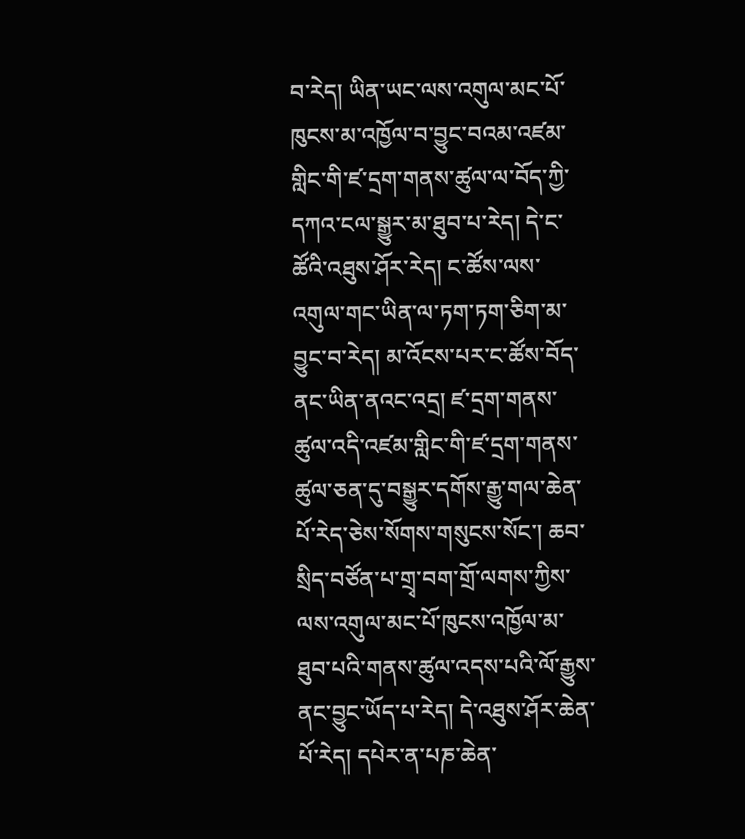བ་རེད། ཡིན་ཡང་ལས་འགུལ་མང་པོ་ཁུངས་མ་འཁྱོལ་བ་བྱུང་བའམ་འཛམ་གླིང་གི་ཛ་དྲག་གནས་ཚུལ་ལ་བོད་ཀྱི་དཀའ་ངལ་སྒྱུར་མ་ཐུབ་པ་རེད། དེ་ང་ཚོའི་འཐུས་ཤོར་རེད། ང་ཚོས་ལས་འགུལ་གང་ཡིན་ལ་ཏག་ཏག་ཅིག་མ་བྱུང་བ་རེད། མ་འོངས་པར་ང་ཚོས་བོད་ནང་ཡིན་ནའང་འདྲ། ཛ་དྲག་གནས་ཚུལ་འདི་འཛམ་གླིང་གི་ཛ་དྲག་གནས་ཚུལ་ཅན་དུ་བསྒྱུར་དགོས་རྒྱུ་གལ་ཆེན་པོ་རེད་ཅེས་སོགས་གསུངས་སོང་། ཆབ་སྲིད་བཙོན་པ་གྲྭ་བག་གྲོ་ལགས་ཀྱིས་ལས་འགུལ་མང་པོ་ཁུངས་འཁྱོལ་མ་ཐུབ་པའི་གནས་ཚུལ་འདས་པའི་ལོ་རྒྱུས་ནང་བྱུང་ཡོད་པ་རེད། དེ་འཐུས་ཤོར་ཆེན་པོ་རེད། དཔེར་ན་པཎ་ཆེན་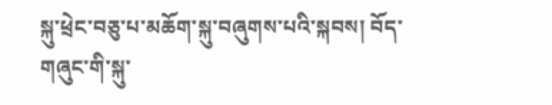སྐུ་ཕྲེང་བཅུ་པ་མཆོག་སྐུ་བཞུགས་པའི་སྐབས། བོད་གཞུང་གི་སྐུ་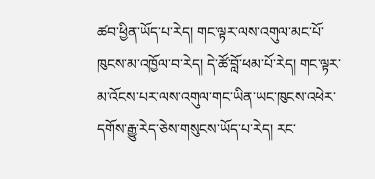ཚབ་ཕྱིན་ཡོད་པ་རེད། གང་ལྟར་ལས་འགུལ་མང་པོ་ཁུངས་མ་འཁྱོལ་བ་རེད། དེ་ཚོ་བློ་ཕམ་པོ་རེད། གང་ལྟར་མ་འོངས་པར་ལས་འགུལ་གང་ཡིན་ཡང་ཁུངས་འཕེར་དགོས་རྒྱུ་རེད་ཅེས་གསུངས་ཡོད་པ་རེད། རང་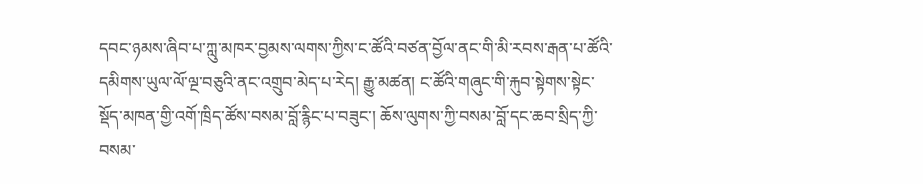དབང་ཉམས་ཞིབ་པ་ཀླུ་མཁར་བྱམས་ལགས་ཀྱིས་ང་ཚོའི་བཙན་བྱོལ་ནང་གི་མི་རབས་རྒན་པ་ཚོའི་དམིགས་ཡུལ་ལོ་ལྔ་བཅུའི་ནང་འགྲུབ་མེད་པ་རེད། རྒྱུ་མཚན། ང་ཚོའི་གཞུང་གི་རྐུབ་སྟེགས་སྟེང་སྡོད་མཁན་གྱི་འགོ་ཁྲིད་ཚོས་བསམ་བློ་རྙིང་པ་བཟུང་། ཆོས་ལུགས་ཀྱི་བསམ་བློ་དང་ཆབ་སྲིད་ཀྱི་བསམ་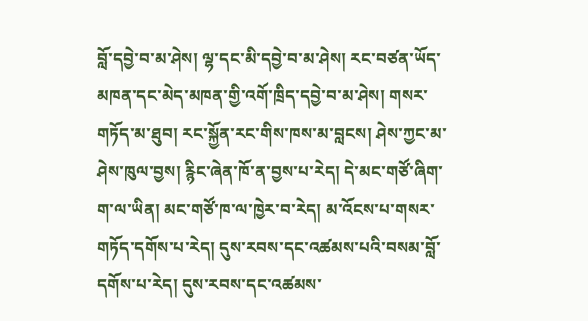བློ་དབྱེ་བ་མ་ཤེས། ལྷ་དང་མི་དབྱེ་བ་མ་ཤེས། རང་བཙན་ཡོད་མཁན་དང་མེད་མཁན་གྱི་འགོ་ཁྲིད་དབྱེ་བ་མ་ཤེས། གསར་གཏོད་མ་ཐུབ། རང་སྐྱོན་རང་གིས་ཁས་མ་བླངས། ཤེས་ཀྱང་མ་ཤེས་ཁུལ་བྱས། རྙིང་ཞེན་ཁོ་ན་བྱས་པ་རེད། དེ་མང་གཙོ་ཞིག་ག་ལ་ཡིན། མང་གཙོ་ཁ་ལ་ཁྱེར་བ་རེད། མ་འོངས་པ་གསར་གཏོད་དགོས་པ་རེད། དུས་རབས་དང་འཚམས་པའི་བསམ་བློ་དགོས་པ་རེད། དུས་རབས་དང་འཚམས་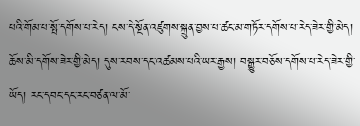པའི་གོམ་པ་སྤོ་དགོས་པ་རེད། ངས་དེ་སྔོན་འཛུགས་སྐྲུན་བྱས་པ་ཚང་མ་གཏོར་དགོས་པ་རེད་ཟེར་གྱི་མེད། ཆོས་མི་དགོས་ཟེར་གྱི་མེད། དུས་རབས་དང་འཚམས་པའི་ཡར་རྒྱས། བསྒྱུར་བཅོས་དགོས་པ་རེད་ཟེར་གྱི་ཡོད། རང་དབང་དང་རང་བཙན་ལ་མོ་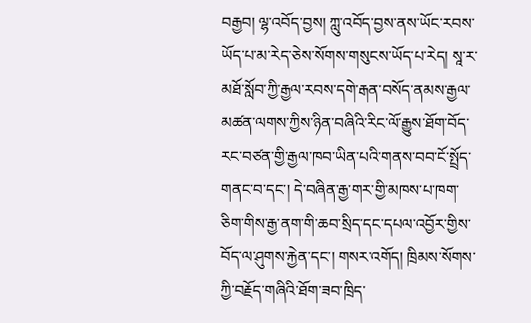བརྒྱབ། ལྷ་འབོད་བྱས། ཀླུ་འབོད་བྱས་ནས་ཡོང་རབས་ཡོད་པ་མ་རེད་ཅེས་སོགས་གསུངས་ཡོད་པ་རེད། སཱ་ར་མཐོ་སློབ་ཀྱི་རྒྱལ་རབས་དགེ་རྒན་བསོད་ནམས་རྒྱལ་མཚན་ལགས་ཀྱིས་ཉིན་བཞིའི་རིང་ལོ་རྒྱུས་ཐོག་བོད་རང་བཙན་གྱི་རྒྱལ་ཁབ་ཡིན་པའི་གནས་བབ་ངོ་སྤྲོད་གནང་བ་དང་། དེ་བཞིན་རྒྱ་གར་གྱི་མཁས་པ་ཁག་ཅིག་གིས་རྒྱ་ནག་གི་ཆབ་སྲིད་དང་དཔལ་འབྱོར་གྱིས་བོད་ལ་ཤུགས་རྐྱེན་དང་། གསར་འགོད། ཁྲིམས་སོགས་ཀྱི་བརྗོད་གཞིའི་ཐོག་ཟབ་ཁྲིད་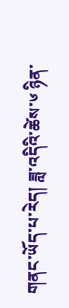གནང་ཡོད་པ་རེད། ཟླ་འདིའི་ཚེས་༦ ཉིན་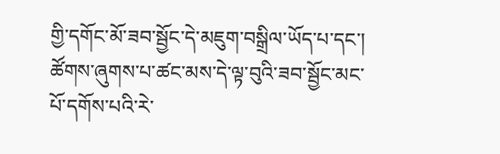གྱི་དགོང་མོ་ཟབ་སྦྱོང་དེ་མཇུག་བསྒྲིལ་ཡོད་པ་དང་། ཚོགས་ཞུགས་པ་ཚང་མས་དེ་ལྟ་བུའི་ཟབ་སྦྱོང་མང་པོ་དགོས་པའི་རེ་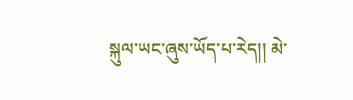སྐུལ་ཡང་ཞུས་ཡོད་པ་རེད།། མེ་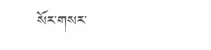སོར་གསར་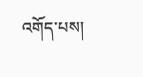འགོད་པས།